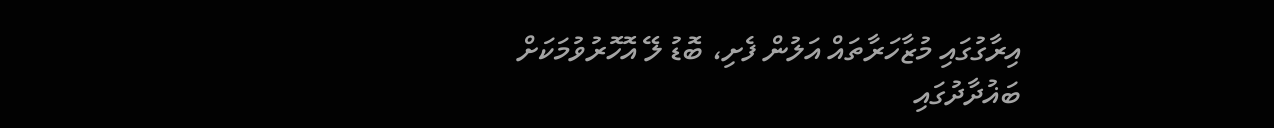އިރާގުގައި މުޒާހަރާތައް އަލުން ފެށި، ބޮޑު ލޭ އޮހޮރުވުމަކަށް
ބަޣުދާދުގައި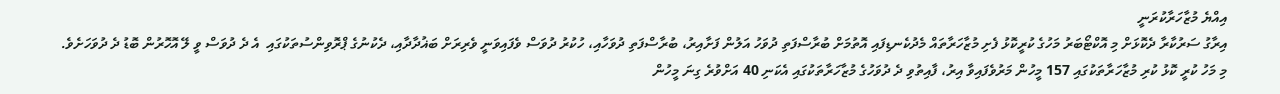އިއްޔެ މުޒާހަރާކުރަނީ
އިރާގު ސަރުކާރާ ދެކޮޅަށް މި އޮކްޓޯބަރު މަހުގެ ކުރީކޮޅު ފެށި މުޒާހަރާތައް މެދުކެނޑިފައި އޮތުމަށް ބުރާސްފަތި ދުވަހު އަލުން ފަށާއިރު، ބުރާސްފަތި ދުވަހާއި، ހުކުރު ދުވަސް ވެފައިވަނީ ވެރިރަށް ބަޣުދާދާއި، ދެކުނުގެ ޕްރޮވިންސުތަކުގައި  އެ ދެ ދުވަސް ވީ ލޭ އޮހޮރުން ބޮޑު ދެ ދުވަހަށެވެ.
މި މަހު ކުރީ ކޮޅު ކުރި މުޒާހަރާތަކުގައި 157 މީހުން މަރުވެފައިވާ އިރު، ފާއިތުވި ދެ ދުވަހުގެ މުޒާހަރާތަކުގައި އެކަނި 40 އަށްވުރެ ގިނަ މީހުން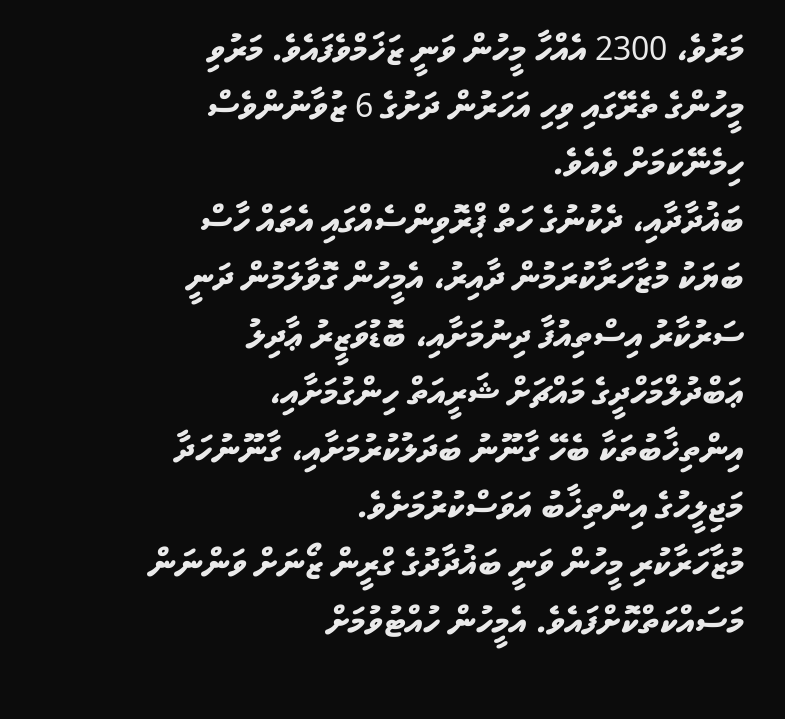މަރުވެ، 2300 އެއްހާ މީހުން ވަނީ ޒަޚަމްވެފައެވެ. މަރުވި މީހުންގެ ތެރޭގައި ވިހި އަހަރުން ދަށުގެ 6 ޒުވާނުންވެސް ހިމެނޭކަމަށް ވެއެވެ.
ބަޣުދާދާއި، ދެކުނުގެ ހަތް ޕްރޮވިންސެއްގައި އެތައް ހާސް ބަޔަކު މުޒާހަރާކުރަމުން ދާއިރު، އެމީހުން ގޮވާލަމުން ދަނީ ސަރުކާރު އިސްތިއުފާ ދިނުމަށާއި، ބޮޑުވަޒީރު ޢާދިލު ޢަބްދުލްމަހްދީގެ މައްޗަށް ޝަރީއަތް ހިންގުމަށާއި، އިންތިޚާބުތަކާ ބެހޭ ގާނޫނު ބަދަލުކުރުމަށާއި، ގާނޫނުހަދާ މަޖިލީހުގެ އިންތިޚާބު އަވަސްކުރުމަށެވެ.
މުޒާހަރާކުރި މީހުން ވަނީ ބަޣުދާދުގެ ގްރީން ޒޯނަށް ވަންނަން މަސައްކަތްކޮށްފައެވެ. އެމީހުން ހުއްޓުވުމަށް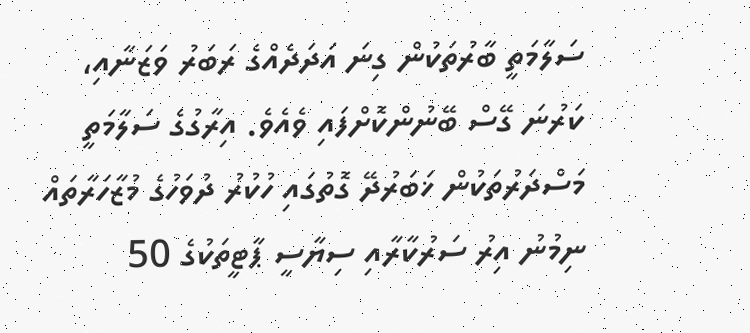ސަލާމަތީ ބާރުތަކުން ގިނަ އަދަދެއްގެ ރަބަރު ވަޒަނާއި، ކަރުނަ ގޭސް ބޭނުންކޮށްފައި ވެއެވެ. އިރާގުގެ ސަލާމަތީ މަސްދަރުތަކުން ޚަބަރުދޭ ގޮތުގައި ހުކުރު ދުވަހުގެ މުޒާހަރާތައް ނިމުނު އިރު ސަރުކާރާއި ސިޔާސީ ޕާޓީތަކުގެ 50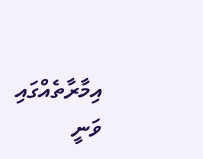އިމާރާތެއްގައި ވަނީ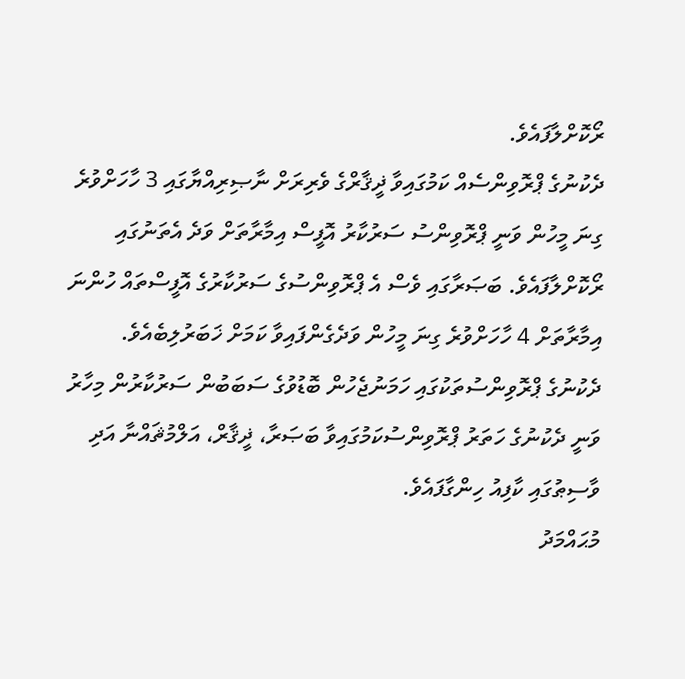ރޯކޮށްލާފައެވެ.
ދެކުނުގެ ޕްރޮވިންސެއް ކަމުގައިވާ ޛީޤާރްގެ ވެރިރަށް ނާޞިރިއްޔާގައި 3 ހާހަށްވުރެ ގިނަ މީހުން ވަނީ ޕްރޮވިންސު ސަރުކާރު އޮފީސް އިމާރާތަށް ވަދެ އެތަނުގައި ރޯކޮށްލާފައެވެ. ބަޞަރާގައި ވެސް އެ ޕްރޮވިންސުގެ ސަރުކާރުގެ އޮފީސްތައް ހުންނަ އިމާރާތަށް 4 ހާހަށްވުރެ ގިނަ މީހުން ވަދެގެންފައިވާ ކަމަށް ޚަބަރުލިބެއެވެ.
ދެކުނުގެ ޕްރޮވިންސުތަކުގައި ހަމަނުޖެހުން ބޮޑުވުގެ ސަބަބުން ސަރުކާރުން މިހާރު ވަނީ ދެކުނުގެ ހަތަރު ޕްރޮވިންސުކަމުގައިވާ ބަޞަރާ، ޛީޤާރް، އަލްމުޘައްނާ އަދި ވާސިޠުގައި ކާފިއު ހިންގާފައެވެ.
މުޙައްމަދު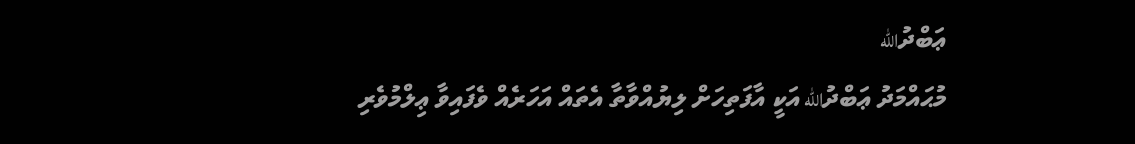ޢަބްދުالله
މުޙައްމަދު ޢަބްދުالله އަކީ އާފަތިހަށް ލިޔުއްވާތާ އެތައް އަހަރެއް ވެފައިވާ ޢިލްމުވެރި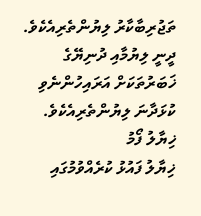ތަޖުރިބާކާރު ލިޔުންތެރިއެކެވެ. ދީނީ ލިޔުމާއި ދުނިޔޭގެ ޚަބަރުތަކަށް އަރައިހުންނެވި ކުޅަދާނަ ލިޔުންތެރިއެކެވެ.
ޚިޔާލު ފޯމު
ޚިޔާލު ފައުޅު ކުރެއްވުމުގައި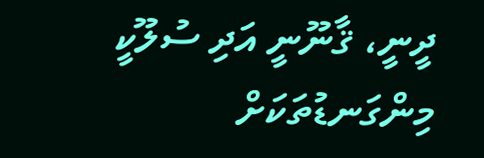ދީނީ، ޤާނޫނީ އަދި ސުލޫކީ މިންގަނޑުތަކަށް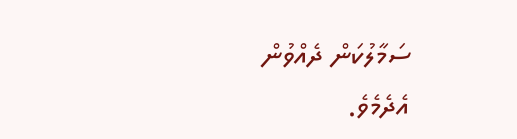ސަމާލުކަން ދެއްވުން އެދެމެވެ.